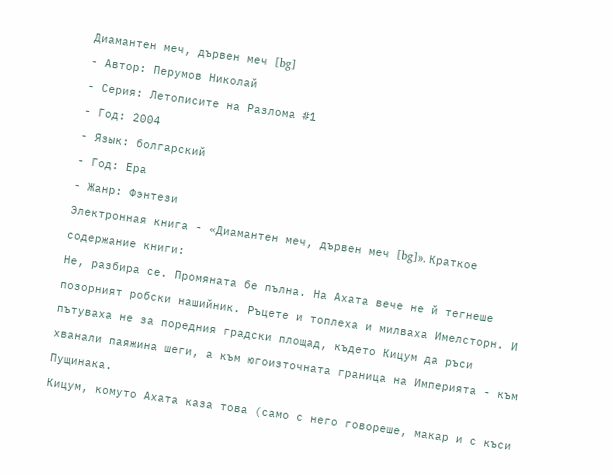Диамантен меч, дървен меч [bg]
- Автор: Перумов Николай
- Серия: Летописите на Разлома #1
- Год: 2004
- Язык: болгарский
- Год: Ера
- Жанр: Фэнтези
Электронная книга - «Диамантен меч, дървен меч [bg]». Краткое содержание книги:
Не, разбира се. Промяната бе пълна. На Ахата вече не й тегнеше позорният робски нашийник. Ръцете и топлеха и милваха Имелсторн. И пътуваха не за поредния градски площад, където Кицум да ръси хванали паяжина шеги, а към югоизточната граница на Империята - към Пущинака.
Кицум, комуто Ахата каза това (само с него говореше, макар и с къси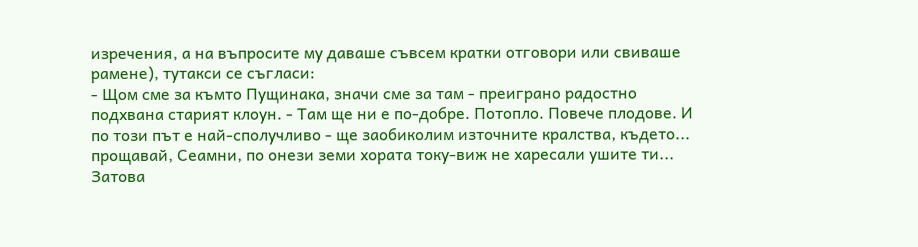изречения, а на въпросите му даваше съвсем кратки отговори или свиваше рамене), тутакси се съгласи:
- Щом сме за къмто Пущинака, значи сме за там - преиграно радостно подхвана старият клоун. - Там ще ни е по-добре. Потопло. Повече плодове. И по този път е най-сполучливо - ще заобиколим източните кралства, където... прощавай, Сеамни, по онези земи хората току-виж не харесали ушите ти... Затова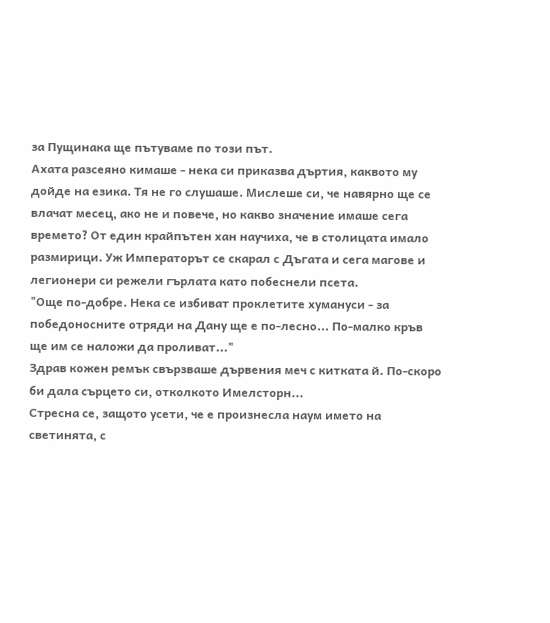за Пущинака ще пътуваме по този път.
Ахата разсеяно кимаше - нека си приказва дъртия, каквото му дойде на езика. Тя не го слушаше. Мислеше си, че навярно ще се влачат месец, ако не и повече, но какво значение имаше сега времето? От един крайпътен хан научиха, че в столицата имало размирици. Уж Императорът се скарал с Дъгата и сега магове и легионери си режели гърлата като побеснели псета.
"Още по-добре. Нека се избиват проклетите хумануси - за победоносните отряди на Дану ще е по-лесно... По-малко кръв ще им се наложи да проливат..."
Здрав кожен ремък свързваше дървения меч с китката й. По-скоро би дала сърцето си, отколкото Имелсторн...
Стресна се, защото усети, че е произнесла наум името на светинята, с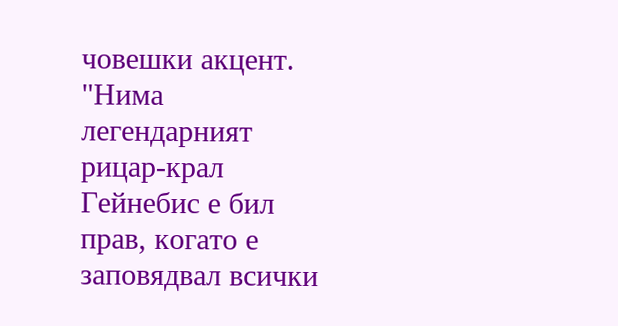човешки акцент.
"Нима легендарният рицар-крал Гейнебис е бил прав, когато е заповядвал всички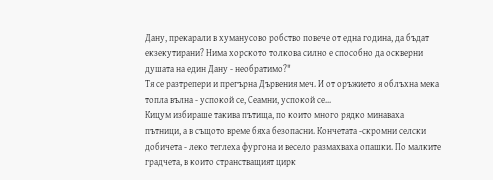Дану, прекарали в хуманусово робство повече от една година, да бъдат екзекутирани? Нима хорското толкова силно е способно да оскверни душата на един Дану - необратимо?"
Тя се разтрепери и прегърна Дървения меч. И от оръжието я облъхна мека топла вълна - успокой се, Сеамни, успокой се...
Кицум избираше такива пътища, по които много рядко минаваха пътници, а в същото време бяха безопасни. Кончетата -скромни селски добичета - леко теглеха фургона и весело размахваха опашки. По малките градчета, в които странстващият цирк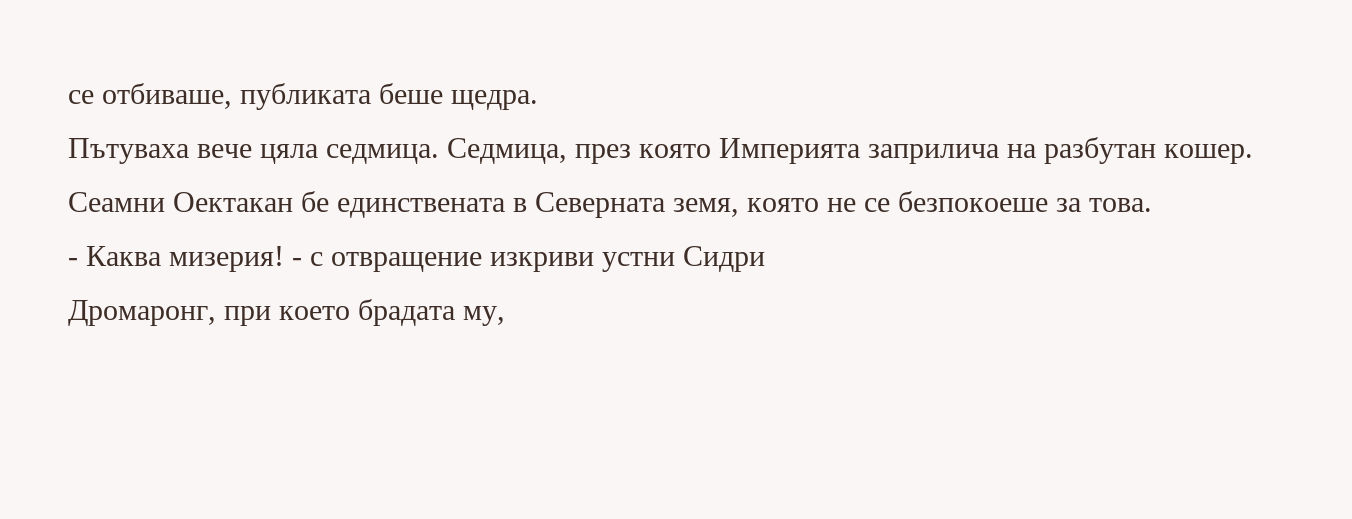се отбиваше, публиката беше щедра.
Пътуваха вече цяла седмица. Седмица, през която Империята заприлича на разбутан кошер.
Сеамни Оектакан бе единствената в Северната земя, която не се безпокоеше за това.
- Каква мизерия! - с отвращение изкриви устни Сидри
Дромаронг, при което брадата му,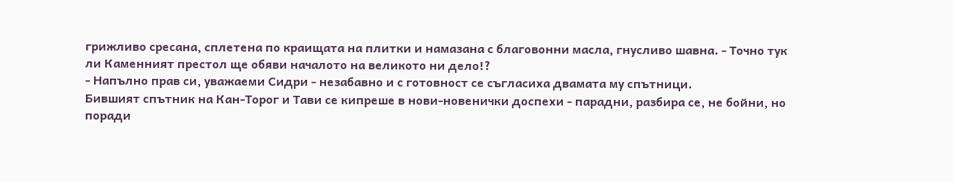грижливо сресана, сплетена по краищата на плитки и намазана с благовонни масла, гнусливо шавна. - Точно тук ли Каменният престол ще обяви началото на великото ни дело!?
- Напълно прав си, уважаеми Сидри - незабавно и с готовност се съгласиха двамата му спътници.
Бившият спътник на Кан-Торог и Тави се кипреше в нови-новенички доспехи - парадни, разбира се, не бойни, но поради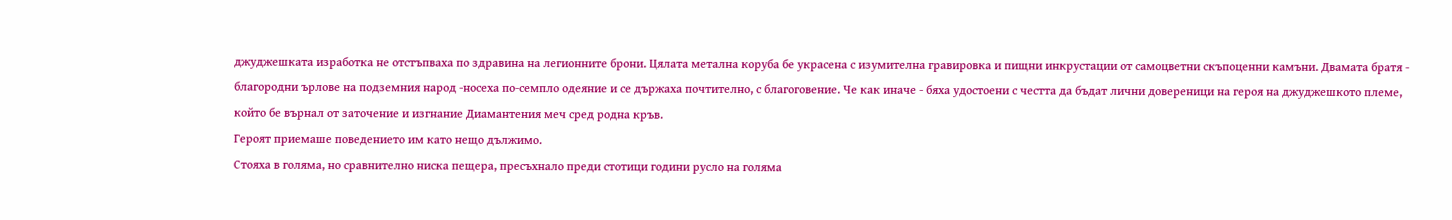джуджешката изработка не отстъпваха по здравина на легионните брони. Цялата метална коруба бе украсена с изумителна гравировка и пищни инкрустации от самоцветни скъпоценни камъни. Двамата братя - благородни ърлове на подземния народ -носеха по-семпло одеяние и се държаха почтително, с благоговение. Че как иначе - бяха удостоени с честта да бъдат лични довереници на героя на джуджешкото племе, който бе върнал от заточение и изгнание Диамантения меч сред родна кръв.
Героят приемаше поведението им като нещо дължимо.
Стояха в голяма, но сравнително ниска пещера, пресъхнало преди стотици години русло на голяма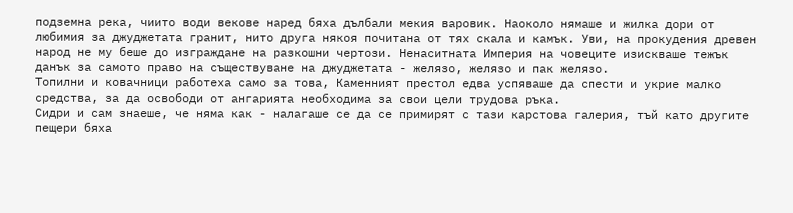подземна река, чиито води векове наред бяха дълбали мекия варовик. Наоколо нямаше и жилка дори от любимия за джуджетата гранит, нито друга някоя почитана от тях скала и камък. Уви, на прокудения древен народ не му беше до изграждане на разкошни чертози. Ненаситната Империя на човеците изискваше тежък данък за самото право на съществуване на джуджетата - желязо, желязо и пак желязо.
Топилни и ковачници работеха само за това, Каменният престол едва успяваше да спести и укрие малко средства, за да освободи от ангарията необходима за свои цели трудова ръка.
Сидри и сам знаеше, че няма как - налагаше се да се примирят с тази карстова галерия, тъй като другите пещери бяха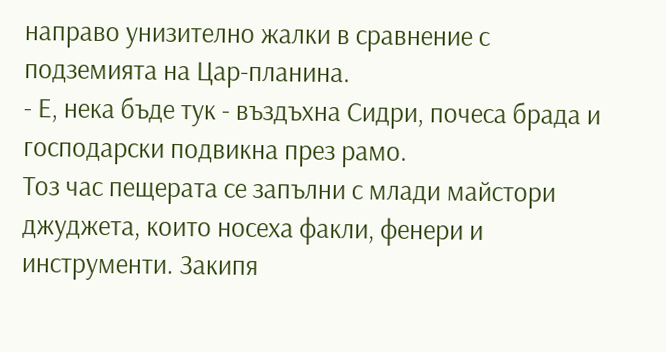направо унизително жалки в сравнение с подземията на Цар-планина.
- Е, нека бъде тук - въздъхна Сидри, почеса брада и господарски подвикна през рамо.
Тоз час пещерата се запълни с млади майстори джуджета, които носеха факли, фенери и инструменти. Закипя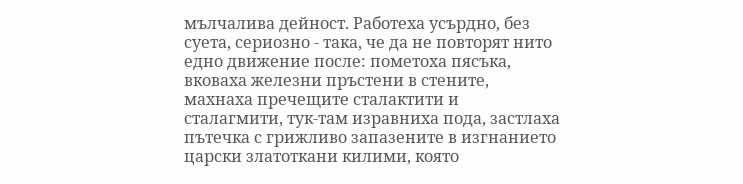мълчалива дейност. Работеха усърдно, без суета, сериозно - така, че да не повторят нито едно движение после: пометоха пясъка, вковаха железни пръстени в стените, махнаха пречещите сталактити и сталагмити, тук-там изравниха пода, застлаха пътечка с грижливо запазените в изгнанието царски златоткани килими, която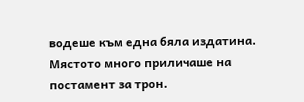водеше към една бяла издатина. Мястото много приличаше на постамент за трон.